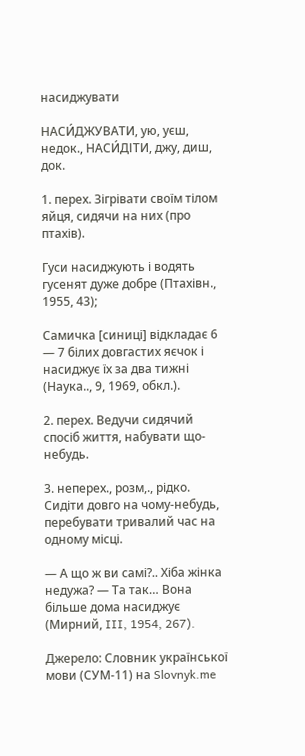насиджувати

НАСИ́ДЖУВАТИ, ую, уєш, недок., НАСИ́ДІТИ, джу, диш, док.

1. перех. Зігрівати своїм тілом яйця, сидячи на них (про птахів).

Гуси насиджують і водять гусенят дуже добре (Птахівн., 1955, 43);

Самичка [синиці] відкладає 6 — 7 білих довгастих яєчок і насиджує їх за два тижні (Наука.., 9, 1969, обкл.).

2. перех. Ведучи сидячий спосіб життя, набувати що-небудь.

3. неперех., розм,., рідко. Сидіти довго на чому-небудь, перебувати тривалий час на одному місці.

— А що ж ви самі?.. Хіба жінка недужа? — Та так… Вона більше дома насиджує (Мирний, III, 1954, 267).

Джерело: Словник української мови (СУМ-11) на Slovnyk.me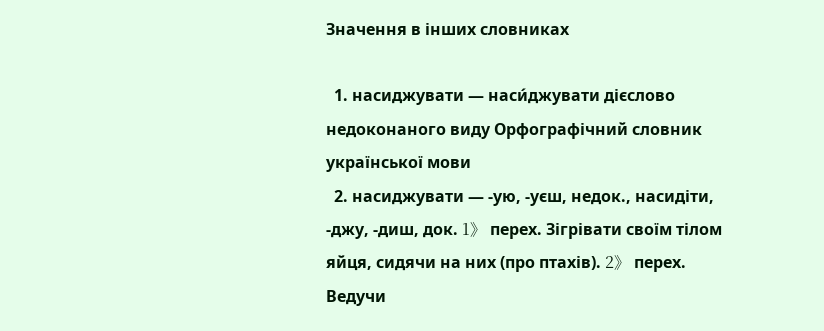Значення в інших словниках

  1. насиджувати — наси́джувати дієслово недоконаного виду Орфографічний словник української мови
  2. насиджувати — -ую, -уєш, недок., насидіти, -джу, -диш, док. 1》 перех. Зігрівати своїм тілом яйця, сидячи на них (про птахів). 2》 перех. Ведучи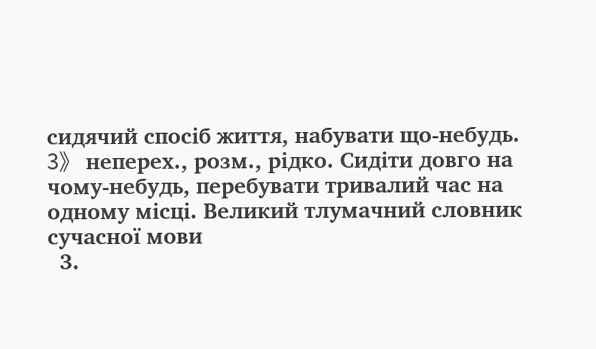сидячий спосіб життя, набувати що-небудь. 3》 неперех., розм., рідко. Сидіти довго на чому-небудь, перебувати тривалий час на одному місці. Великий тлумачний словник сучасної мови
  3.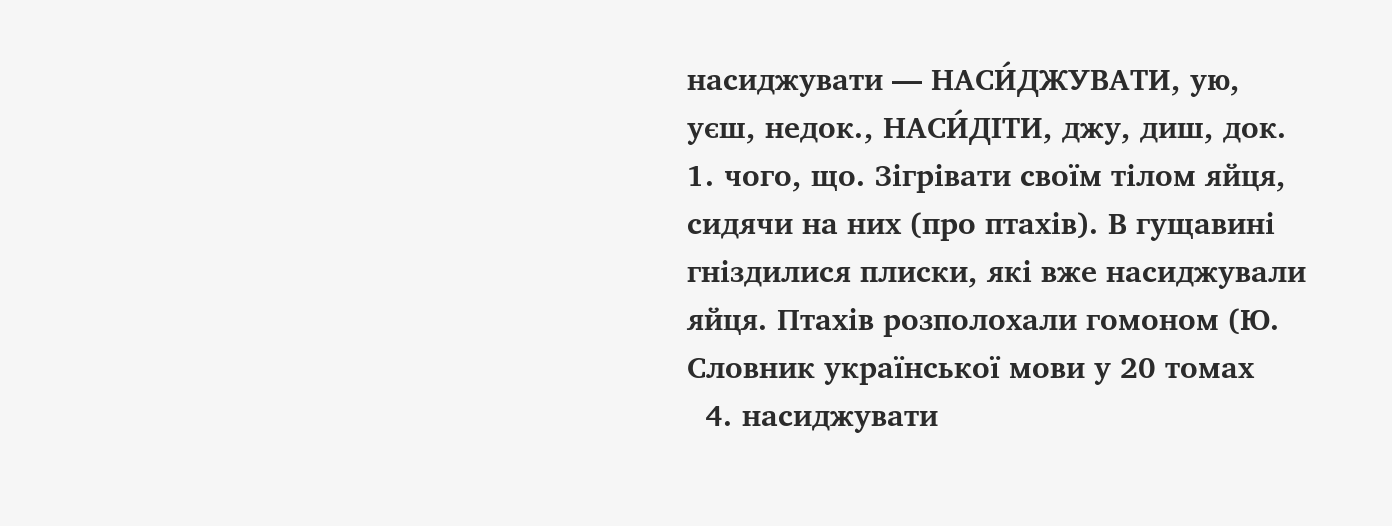насиджувати — НАСИ́ДЖУВАТИ, ую, уєш, недок., НАСИ́ДІТИ, джу, диш, док. 1. чого, що. Зігрівати своїм тілом яйця, сидячи на них (про птахів). В гущавині гніздилися плиски, які вже насиджували яйця. Птахів розполохали гомоном (Ю. Словник української мови у 20 томах
  4. насиджувати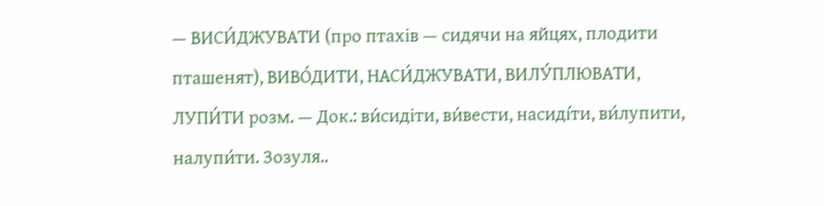— ВИСИ́ДЖУВАТИ (про птахів — сидячи на яйцях, плодити пташенят), ВИВО́ДИТИ, НАСИ́ДЖУВАТИ, ВИЛУ́ПЛЮВАТИ, ЛУПИ́ТИ розм. — Док.: ви́сидіти, ви́вести, насиді́ти, ви́лупити, налупи́ти. Зозуля..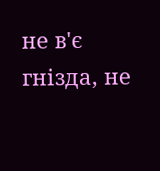не в'є гнізда, не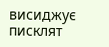висиджує писклят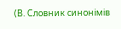(В. Словник синонімів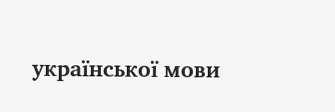української мови